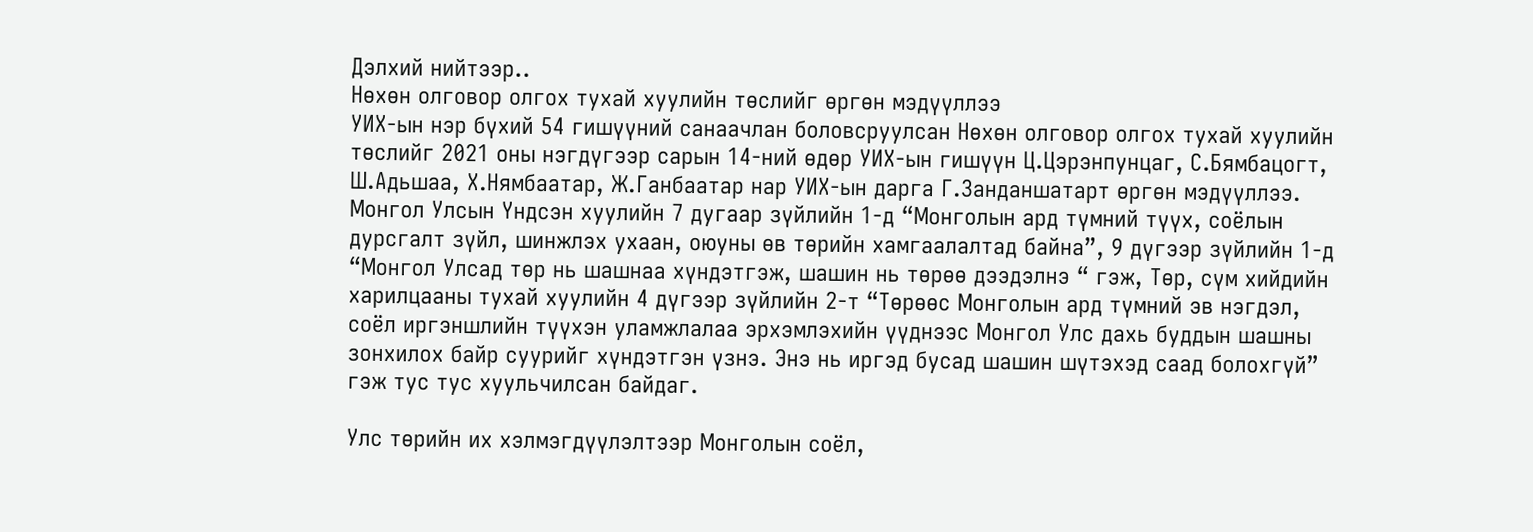Дэлхий нийтээр..
Нөхөн олговор олгох тухай хуулийн төслийг өргөн мэдүүллээ
УИХ-ын нэр бүхий 54 гишүүний санаачлан боловсруулсан Нөхөн олговор олгох тухай хуулийн төслийг 2021 оны нэгдүгээр сарын 14-ний өдөр УИХ-ын гишүүн Ц.Цэрэнпунцаг, С.Бямбацогт, Ш.Адьшаа, Х.Нямбаатар, Ж.Ганбаатар нар УИХ-ын дарга Г.Занданшатарт өргөн мэдүүллээ.
Монгол Улсын Үндсэн хуулийн 7 дугаар зүйлийн 1-д “Монголын ард түмний түүх, соёлын дурсгалт зүйл, шинжлэх ухаан, оюуны өв төрийн хамгаалалтад байна”, 9 дүгээр зүйлийн 1-д “Монгол Улсад төр нь шашнаа хүндэтгэж, шашин нь төрөө дээдэлнэ “ гэж, Төр, сүм хийдийн харилцааны тухай хуулийн 4 дүгээр зүйлийн 2-т “Төрөөс Монголын ард түмний эв нэгдэл, соёл иргэншлийн түүхэн уламжлалаа эрхэмлэхийн үүднээс Монгол Улс дахь буддын шашны зонхилох байр суурийг хүндэтгэн үзнэ. Энэ нь иргэд бусад шашин шүтэхэд саад болохгүй” гэж тус тус хуульчилсан байдаг.

Улс төрийн их хэлмэгдүүлэлтээр Монголын соёл,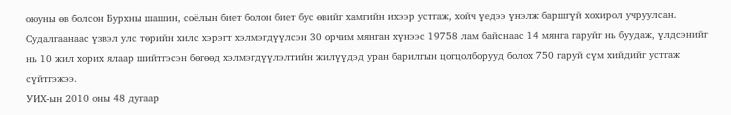оюуны өв болсон Бурхны шашин, соёлын биет болон биет бус өвийг хамгийн ихээр устгаж, хойч үедээ үнэлж баршгүй хохирол учруулсан. Судалгаанаас үзвэл улс төрийн хилс хэрэгт хэлмэгдүүлсэн 30 орчим мянган хүнээс 19758 лам байснаас 14 мянга гаруйг нь буудаж, үлдсэнийг нь 10 жил хорих ялаар шийтгэсэн бөгөөд хэлмэгдүүлэлтийн жилүүдэд уран барилгын цогцолборууд болох 750 гаруй сүм хийдийг устгаж сүйтгэжээ.
УИХ-ын 2010 оны 48 дугаар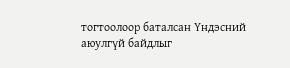тогтоолоор баталсан Үндэсний аюулгүй байдлыг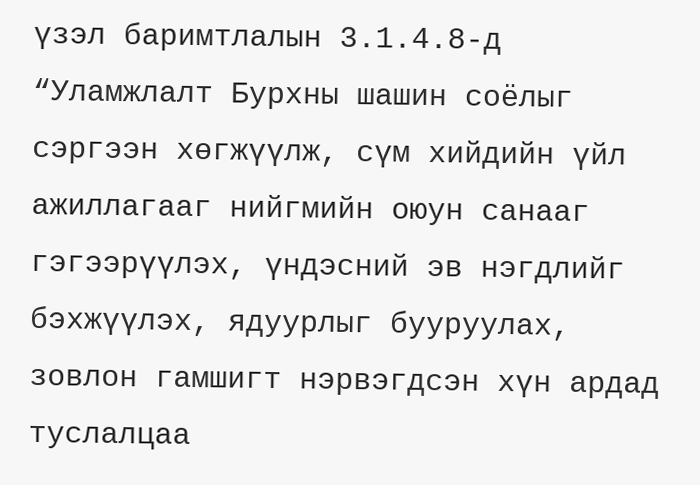үзэл баримтлалын 3.1.4.8-д “Уламжлалт Бурхны шашин соёлыг сэргээн хөгжүүлж, сүм хийдийн үйл ажиллагааг нийгмийн оюун санааг гэгээрүүлэх, үндэсний эв нэгдлийг бэхжүүлэх, ядуурлыг бууруулах, зовлон гамшигт нэрвэгдсэн хүн ардад туслалцаа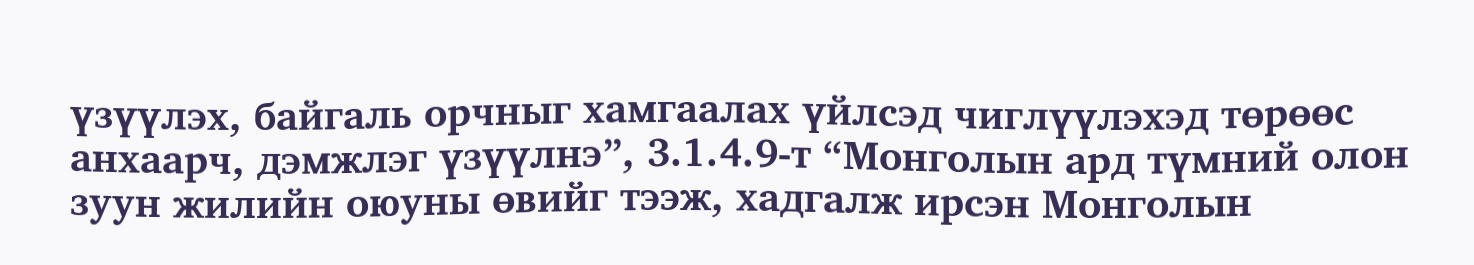үзүүлэх, байгаль орчныг хамгаалах үйлсэд чиглүүлэхэд төрөөс анхаарч, дэмжлэг үзүүлнэ”, 3.1.4.9-т “Монголын ард түмний олон зуун жилийн оюуны өвийг тээж, хадгалж ирсэн Монголын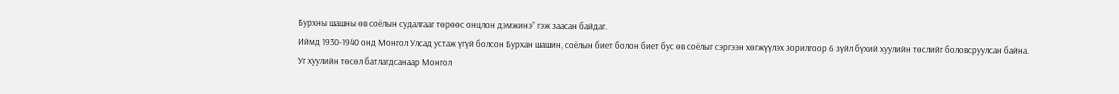Бурхны шашны өв соёлын судалгааг төрөөс онцлон дэмжинэ” гэж заасан байдаг.
Иймд 1930-1940 онд Монгол Улсад устаж үгүй болсон Бурхан шашин, соёлын биет болон биет бус өв соёлыг сэргээн хөгжүүлэх зорилгоор 6 зүйл бүхий хуулийн төслийг боловсруулсан байна.
Уг хуулийн төсөл батлагдсанаар Монгол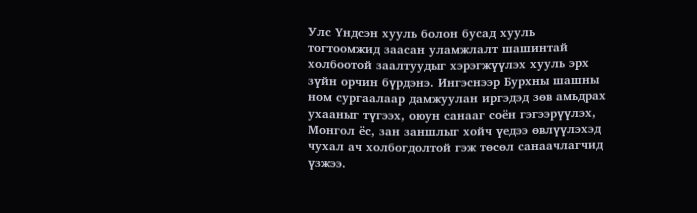Улс Үндсэн хууль болон бусад хууль тогтоомжид заасан уламжлалт шашинтай холбоотой заалтуудыг хэрэгжүүлэх хууль эрх зүйн орчин бүрдэнэ. Ингэснээр Бурхны шашны ном сургаалаар дамжуулан иргэдэд зөв амьдрах ухааныг түгээх, оюун санааг соён гэгээрүүлэх, Монгол ёс, зан заншлыг хойч үедээ өвлүүлэхэд чухал ач холбогдолтой гэж төсөл санаачлагчид үзжээ.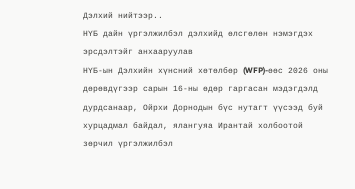Дэлхий нийтээр..
НҮБ дайн үргэлжилбэл дэлхийд өлсгөлөн нэмэгдэх эрсдэлтэйг анхааруулав
НҮБ-ын Дэлхийн хүнсний хөтөлбөр (WFP)-өөс 2026 оны дөрөвдүгээр сарын 16-ны өдөр гаргасан мэдэгдэлд дурдсанаар, Ойрхи Дорнодын бүс нутагт үүсээд буй хурцадмал байдал, ялангуяа Ирантай холбоотой зөрчил үргэлжилбэл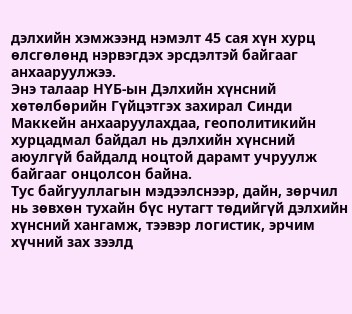дэлхийн хэмжээнд нэмэлт 45 сая хүн хурц өлсгөлөнд нэрвэгдэх эрсдэлтэй байгааг анхааруулжээ.
Энэ талаар НҮБ-ын Дэлхийн хүнсний хөтөлбөрийн Гүйцэтгэх захирал Синди Маккейн анхааруулахдаа, геополитикийн хурцадмал байдал нь дэлхийн хүнсний аюулгүй байдалд ноцтой дарамт учруулж байгааг онцолсон байна.
Тус байгууллагын мэдээлснээр, дайн, зөрчил нь зөвхөн тухайн бүс нутагт төдийгүй дэлхийн хүнсний хангамж, тээвэр логистик, эрчим хүчний зах зээлд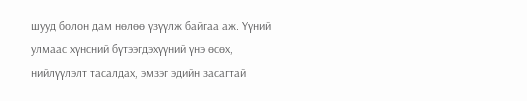шууд болон дам нөлөө үзүүлж байгаа аж. Үүний улмаас хүнсний бүтээгдэхүүний үнэ өсөх, нийлүүлэлт тасалдах, эмзэг эдийн засагтай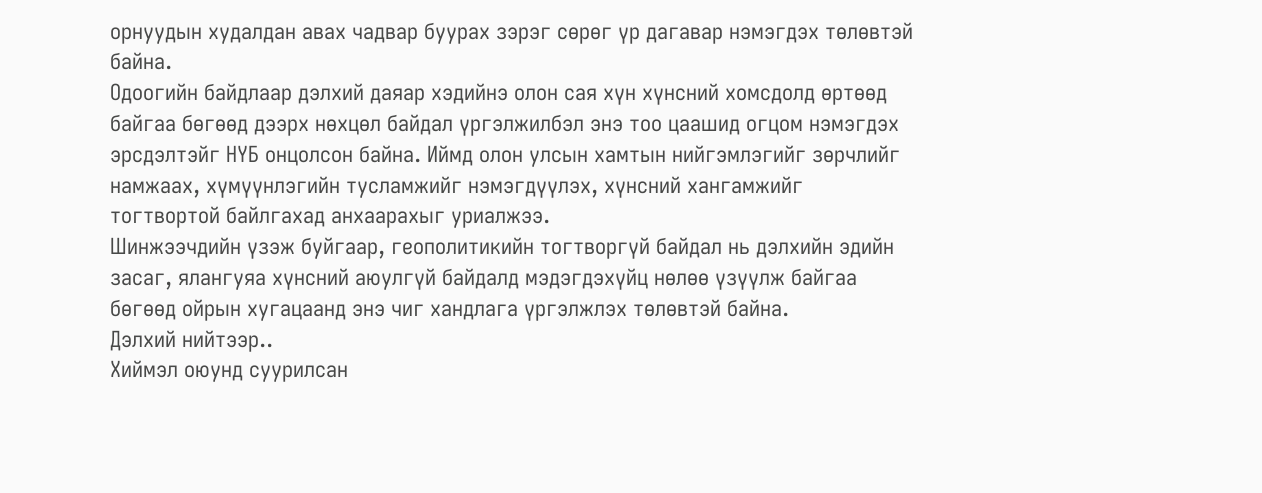орнуудын худалдан авах чадвар буурах зэрэг сөрөг үр дагавар нэмэгдэх төлөвтэй байна.
Одоогийн байдлаар дэлхий даяар хэдийнэ олон сая хүн хүнсний хомсдолд өртөөд байгаа бөгөөд дээрх нөхцөл байдал үргэлжилбэл энэ тоо цаашид огцом нэмэгдэх эрсдэлтэйг НҮБ онцолсон байна. Иймд олон улсын хамтын нийгэмлэгийг зөрчлийг намжаах, хүмүүнлэгийн тусламжийг нэмэгдүүлэх, хүнсний хангамжийг тогтвортой байлгахад анхаарахыг уриалжээ.
Шинжээчдийн үзэж буйгаар, геополитикийн тогтворгүй байдал нь дэлхийн эдийн засаг, ялангуяа хүнсний аюулгүй байдалд мэдэгдэхүйц нөлөө үзүүлж байгаа бөгөөд ойрын хугацаанд энэ чиг хандлага үргэлжлэх төлөвтэй байна.
Дэлхий нийтээр..
Хиймэл оюунд суурилсан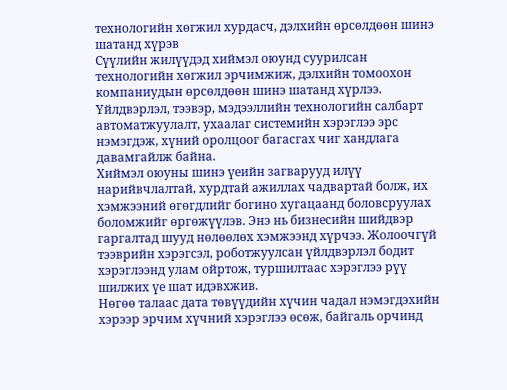технологийн хөгжил хурдасч, дэлхийн өрсөлдөөн шинэ шатанд хүрэв
Сүүлийн жилүүдэд хиймэл оюунд суурилсан технологийн хөгжил эрчимжиж, дэлхийн томоохон компаниудын өрсөлдөөн шинэ шатанд хүрлээ. Үйлдвэрлэл, тээвэр, мэдээллийн технологийн салбарт автоматжуулалт, ухаалаг системийн хэрэглээ эрс нэмэгдэж, хүний оролцоог багасгах чиг хандлага давамгайлж байна.
Хиймэл оюуны шинэ үеийн загварууд илүү нарийвчлалтай, хурдтай ажиллах чадвартай болж, их хэмжээний өгөгдлийг богино хугацаанд боловсруулах боломжийг өргөжүүлэв. Энэ нь бизнесийн шийдвэр гаргалтад шууд нөлөөлөх хэмжээнд хүрчээ. Жолоочгүй тээврийн хэрэгсэл, роботжуулсан үйлдвэрлэл бодит хэрэглээнд улам ойртож, туршилтаас хэрэглээ рүү шилжих үе шат идэвхжив.
Нөгөө талаас дата төвүүдийн хүчин чадал нэмэгдэхийн хэрээр эрчим хүчний хэрэглээ өсөж, байгаль орчинд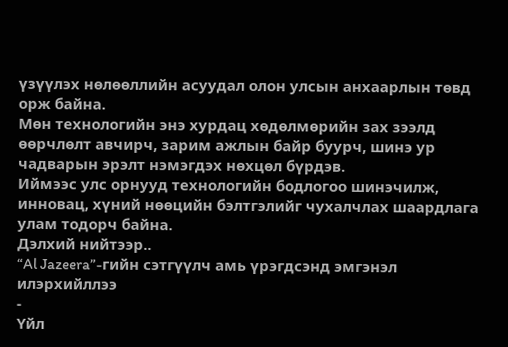үзүүлэх нөлөөллийн асуудал олон улсын анхаарлын төвд орж байна.
Мөн технологийн энэ хурдац хөдөлмөрийн зах зээлд өөрчлөлт авчирч, зарим ажлын байр буурч, шинэ ур чадварын эрэлт нэмэгдэх нөхцөл бүрдэв.
Иймээс улс орнууд технологийн бодлогоо шинэчилж, инновац, хүний нөөцийн бэлтгэлийг чухалчлах шаардлага улам тодорч байна.
Дэлхий нийтээр..
“Al Jazeera”-гийн сэтгүүлч амь үрэгдсэнд эмгэнэл илэрхийллээ
-
Үйл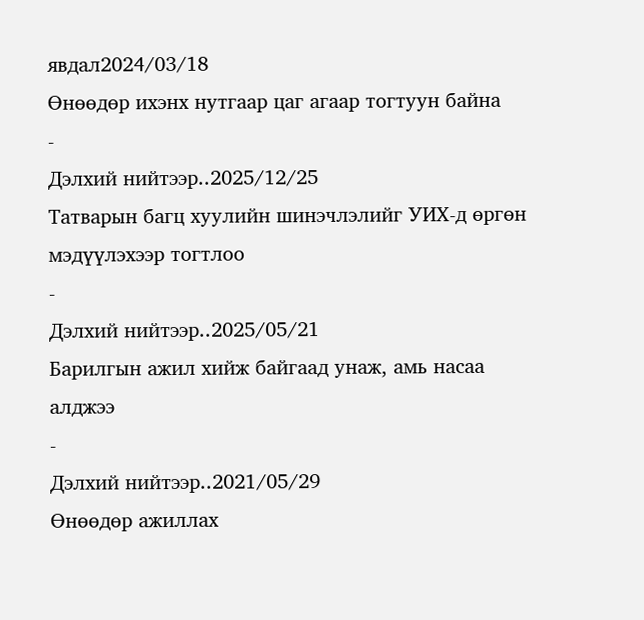явдал2024/03/18
Өнөөдөр ихэнх нутгаар цаг агаар тогтуун байна
-
Дэлхий нийтээр..2025/12/25
Татварын багц хуулийн шинэчлэлийг УИХ-д өргөн мэдүүлэхээр тогтлоо
-
Дэлхий нийтээр..2025/05/21
Барилгын ажил хийж байгаад унаж, амь насаа алджээ
-
Дэлхий нийтээр..2021/05/29
Өнөөдөр ажиллах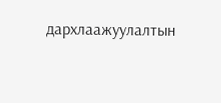дархлаажуулалтын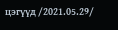цэгүүд /2021.05.29/